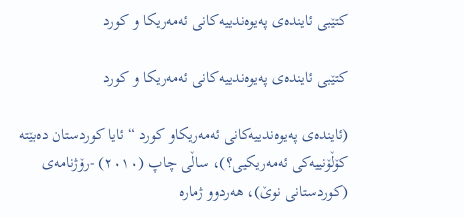کتێبی ئاینده‌ی‌ په‌یوه‌ندییه‌كانی‌ ئه‌مەریكا و كورد

کتێبی ئاینده‌ی‌ په‌یوه‌ندییه‌كانی‌ ئه‌مەریكا و كورد

(ئایندەی پەیوەندییەکانی ئەمەریکاو کورد “ئایا کوردستان دەبێتە کۆڵۆنییەکی ئەمەریکیی؟)، ساڵی چاپ (٢٠١٠) -رۆژنامەی (کوردستانی نوێ)، هەردوو ژمارە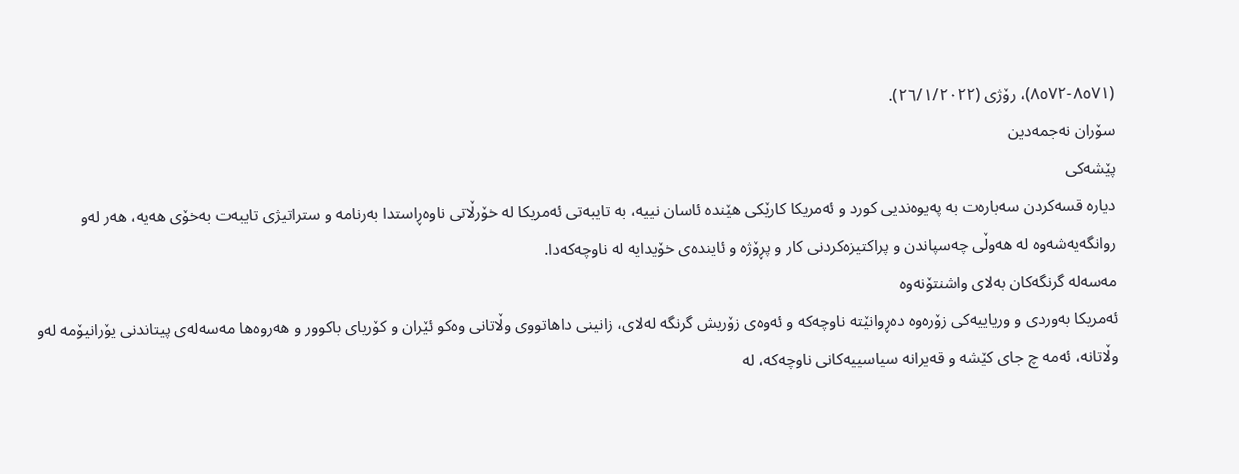(٨٥٧١-٨٥٧٢)، رۆژی (٢٦/١/٢٠٢٢).
سۆران نه‌جمه‌دین
پێشه‌كی‌
دیاره‌ قسه‌كردن سه‌باره‌ت به‌ په‌یوه‌ندیی‌ كورد و ئه‌مریكا كارێكی‌ هێنده‌ ئاسان نییه‌، به‌ تایبه‌تی‌ ئه‌مریكا له‌ خۆرڵاتی‌ ناوه‌ڕاستدا به‌رنامه‌ و ستراتیژی تایبه‌ت به‌خۆی‌ هه‌یه‌، هه‌ر له‌و روانگه‌یه‌شه‌وه‌ له‌ هه‌وڵی چه‌سپاندن و پراكتیزه‌كردنی‌ كار و پڕۆژه ‌و ئاینده‌ی‌ خۆیدایە‌ له ‌ناوچه‌كه‌دا.
مه‌سه‌له‌ گرنگه‌كان به‌لای واشنتۆنه‌وه‌
ئه‌مریكا به‌وردی‌ و وریاییه‌كی‌ زۆره‌وه‌ ده‌ڕوانێته‌ ناوچه‌كه‌ و ئه‌وه‌ی‌ زۆریش گرنگه‌ له‌لای، زانینی داهاتووی‌ وڵاتانی‌ وه‌كو ئێران و كۆریای‌ باكوور و هه‌روه‌ها مه‌سه‌له‌ی‌ پیتاندنی‌ یۆرانیۆمه‌ له‌و وڵاتانه‌، ئه‌مه‌ چ جای كێشه‌ و قه‌یرانه‌ سیاسییه‌كانی‌ ناوچه‌كه‌، له‌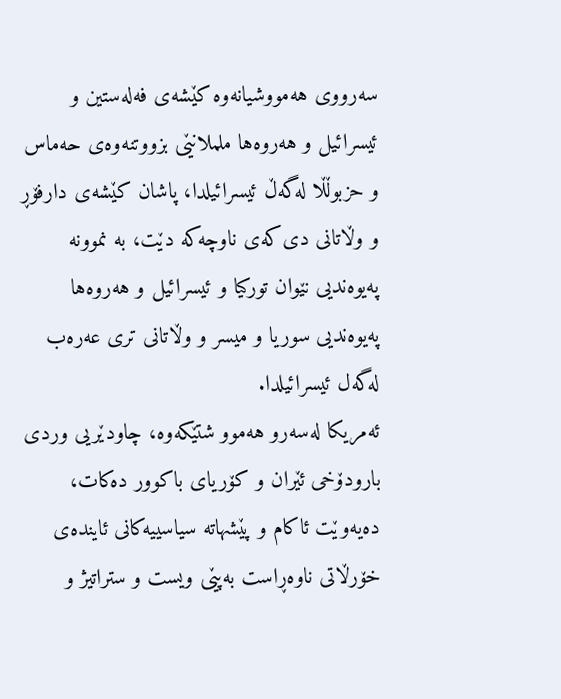سه‌رووی‌ هه‌مووشیانه‌وه‌ كێشه‌ی‌ فه‌له‌ستین و ئیسرائیل و هه‌روه‌ها ململانێی بزووتنه‌وه‌ی‌ حه‌ماس و حزبوڵڵا له‌گه‌ڵ ئیسرائیلدا، پاشان كێشه‌ی‌ دارفۆڕ و وڵاتانی‌ دی‌کەی ناوچه‌كه‌ دێت، به‌ نموونه‌ په‌یوه‌ندیی‌ نێوان توركیا و ئیسرائیل و هه‌روه‌ها په‌یوه‌ندیی‌ سوریا و میسر و وڵاتانی‌ تری عه‌ره‌ب له‌گه‌ل ئیسرائیلدا.
ئه‌مریكا له‌سه‌رو هه‌موو شتێكه‌وه‌، چاودێریی‌ وردی‌ بارودۆخی‌ ئێران و كۆریای‌ باكوور ده‌كات، ده‌یه‌وێت ئاكام و پێشهاته‌ سیاسییه‌كانی‌ ئاینده‌ی‌ خۆرڵاتی‌ ناوه‌ڕاست به‌پێی ویست و ستراتیژ و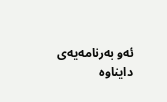ئه‌و به‌رنامه‌یه‌ی‌ دایناوه‌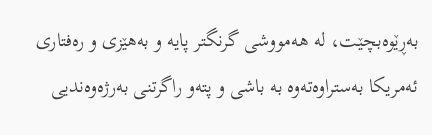به‌ڕێوه‌بچێت، له‌ هه‌مووشی‌ گرنگتر پایه‌ و به‌هێزی‌ و ره‌فتاری‌ ئه‌مریكا به‌ستراوه‌ته‌وه‌ به‌ باشی‌ و پته‌و راگرتنی‌ به‌رژه‌وه‌ندیی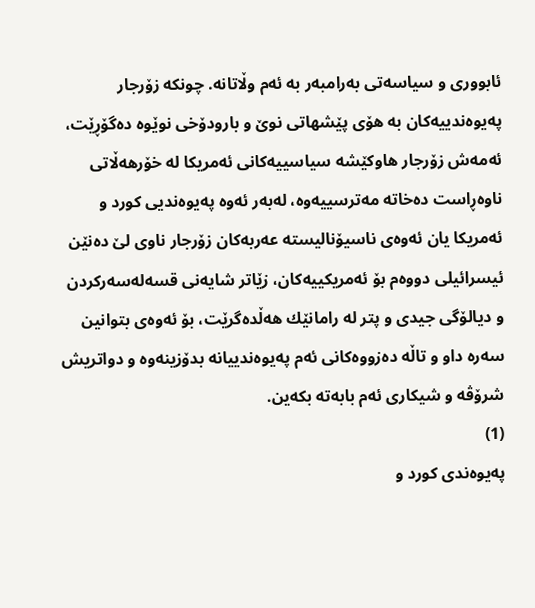ئابووری‌ و سیاسه‌تی‌ به‌رامبه‌ر به‌ ئه‌م وڵاتانه‌. چونكه‌ زۆرجار په‌یوه‌ندییه‌كان به‌ هۆی‌ پێشهاتی نوێ ‌و بارودۆخی نوێوه‌ ده‌گۆڕێت، ئه‌مه‌ش زۆرجار هاوكێشه‌ سیاسییه‌كانی‌ ئه‌مریكا له‌ خۆرهه‌ڵاتی‌ ناوه‌ڕاست ده‌خاته‌ مه‌ترسییه‌وه‌، له‌به‌ر ئه‌وه‌ په‌یوه‌ندیی‌ كورد و ئه‌مریكا یان ئه‌وه‌ی‌ ناسیۆنالیسته‌ عه‌ربه‌كان زۆرجار ناوی‌ لێ ده‌نێن ئیسرائیلی‌ دووه‌م بۆ ئه‌مریكییه‌كان، زێاتر شایه‌نی‌ قسه‌له‌سه‌ركردن و دیالۆگی‌ جیدی‌ و پتر له‌ رامانێك هه‌ڵده‌گرێت، بۆ ئه‌وه‌ی‌ بتوانین سه‌ره‌ داو و تاڵه‌ ده‌زووه‌كانی‌ ئه‌م په‌یوه‌ندییانه‌ بدۆزینه‌وه‌ و دواتریش شرۆڤه‌ و شیكاری‌ ئه‌م بابه‌ته‌ بكه‌ین.
(1)
په‌یوه‌ندی‌ كورد و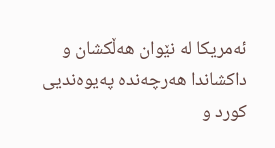ئه‌مریكا له‌ نێوان هه‌ڵكشان و داكشاندا هه‌رچه‌نده‌ په‌یوه‌ندیی‌ كورد و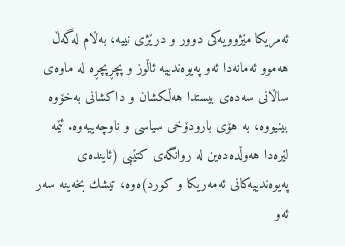ئه‌مریكا مێژوویه‌كی‌ دوور و درێژی‌ نییه‌، به‌ڵام له‌گه‌ڵ هه‌موو ئه‌مانه‌دا ئه‌و په‌یوه‌ندییه‌ ئاڵوز و پچڕپچڕه‌ له‌ ماوه‌ی‌ ساڵانی‌ سه‌ده‌ی‌ بیستدا هه‌ڵكشان و داكشانی به‌خۆوه‌ بینیووه‌، به‌ هۆی‌ بارودۆخی‌ سیاسی‌ و ناوچه‌ییه‌وه‌. ئێمه‌ لێره‌دا هه‌وڵده‌ده‌ین له‌ روانگه‌ی‌ كتێبی‌ (ئاینده‌ی‌ په‌یوه‌ندییه‌كانی‌ ئه‌مەریكا و كورد)ه‌وه‌، تیشك بخه‌ینه‌ سه‌ر ئه‌و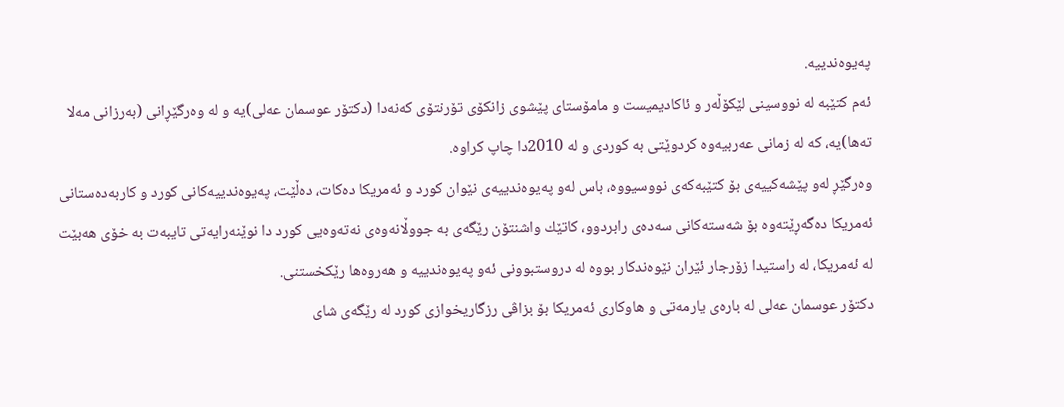په‌یوه‌ندییه‌.
ئه‌م كتێبه‌ له‌ نووسینی‌ لێكۆڵه‌ر و ئاكادیمیست و مامۆستای‌ پێشوی زانكۆی‌ تۆرنتۆی‌ كه‌نه‌دا (دكتۆر عوسمان عه‌لی‌)یه‌ و له‌ وه‌رگێڕانی‌ (به‌رزانی‌ مه‌لا ته‌ها)یه‌، كه‌ له‌ زمانی‌ عه‌ربیه‌وه‌ كردوێتی‌ به‌ كوردی‌ و له‌ 2010دا چاپ كراوه‌.
وه‌رگێڕ له‌و پێشه‌كییه‌ی‌ بۆ كتێبه‌كه‌ی‌ نووسیووه‌، باس له‌و په‌یوه‌ندییه‌ی‌ نێوان كورد و ئه‌مریكا ده‌كات، ده‌ڵێت، په‌یوه‌ندییه‌كانی‌ كورد و كاربه‌ده‌ستانی‌ ئه‌مریكا ده‌گه‌ڕێته‌وه‌ بۆ شه‌سته‌كانی‌ سه‌ده‌ی‌ رابردوو، كاتێك واشنتۆن رێگه‌ی به‌ جووڵانه‌وه‌ی‌ نه‌ته‌وه‌یی كورد دا نوێنه‌رایه‌تی‌ تایبه‌ت به‌ خۆی‌ هه‌بێت له ‌ئه‌مریكا، له‌ راستیدا زۆرجار ئێران نێوه‌ندكار بووه‌ له‌ دروستبوونی ئه‌و په‌یوه‌ندییه‌ و هه‌روه‌ها رێكخستنی.
دكتۆر عوسمان عه‌لی‌ له‌ باره‌ی‌ یارمه‌تی‌ و هاوكاری‌ ئه‌مریكا بۆ بزاڤی‌ رزگاریخوازی‌ كورد له‌ رێگه‌ی‌ شای‌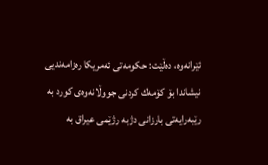ئێرانه‌وه‌، ده‌ڵێت: حكومه‌تی‌ ئه‌مریكا ره‌زامه‌ندیی‌ نیشاندا بۆ كۆمه‌ك كردنی‌ جووڵانه‌وه‌ی‌ كورد به‌ رێبه‌رایه‌تی‌ بارزانی‌ دژبه‌ رژێمی‌ عیراق به‌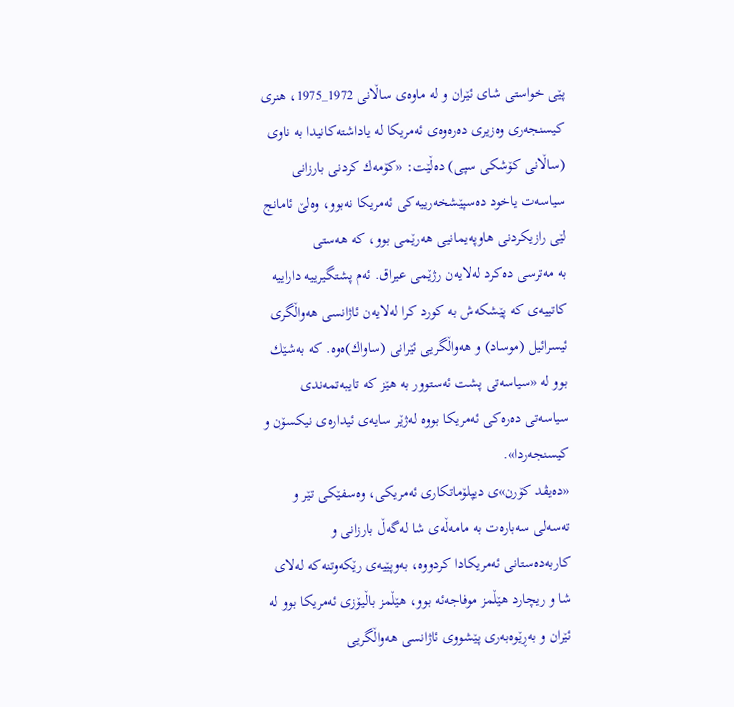پێی‌ خواستی‌ شای‌ ئێران و له‌ ماوه‌ی‌ ساڵانی‌ 1972_1975، هنری‌ كیسنجه‌ری وه‌زیری‌ ده‌ره‌وه‌ی‌ ئه‌مریكا له‌ یاداشته‌كانیدا به‌ ناوی‌ (ساڵانی‌ كۆشكی‌ سپی) ده‌ڵێت: «كۆمه‌ك كردنی‌ بارزانی‌ سیاسه‌ت یاخود ده‌سپێشخه‌رییه‌كی‌ ئه‌مریكا‌ نه‌بوو، وه‌لێ ئامانج لێی رازیكردنی‌ هاوپه‌یمانیی‌ هه‌رێمی‌ بوو، كه‌ هه‌ستی‌ به ‌مه‌ترسی‌ ده‌كرد له‌لایه‌ن رژێمی‌ عیراق. ئه‌م پشتگیرییه‌ داراییه‌ كاتییه‌ی‌ كه‌ پێشكه‌ش به‌ كورد كرا له‌لایه‌ن ئاژانسی‌ هه‌واڵگری‌ ئیسرائیل (موساد) و هه‌واڵگریی‌ ئێرانی‌ (ساواك)ه‌وه‌. كه‌ به‌شێك بوو له‌ «سیاسه‌تی‌ پشت ئه‌ستوور به ‌هێز كه ‌تایبه‌تمه‌ندی‌ سیاسه‌تی‌ ده‌ره‌كی‌ ئه‌مریكا بووه‌ له‌ژێر سایه‌ی‌ ئیداره‌ی‌ نیكسۆن و كیسنجه‌ردا».
«ده‌یڤد كۆرن»ی دیپلۆماتكاری‌ ئه‌مریكی، وه‌سفێكی‌ تێر و ته‌سه‌لی‌ سه‌باره‌ت به ‌مامه‌ڵه‌ی‌ شا له‌گه‌ڵ بارزانی‌ و كاربه‌ده‌ستانی‌ ئه‌مریكادا كردووه‌، به‌وپێیه‌ی رێكه‌وتنه‌كه‌ له‌لای شا و ریچارد هێڵمز موفاجه‌ئه‌ بوو، هێڵمز باڵیۆزی‌ ئه‌مریكا بوو له‌ ئێران و به‌ڕێوه‌به‌ری‌ پێشووی‌ ئاژانسی‌ هه‌واڵگریی‌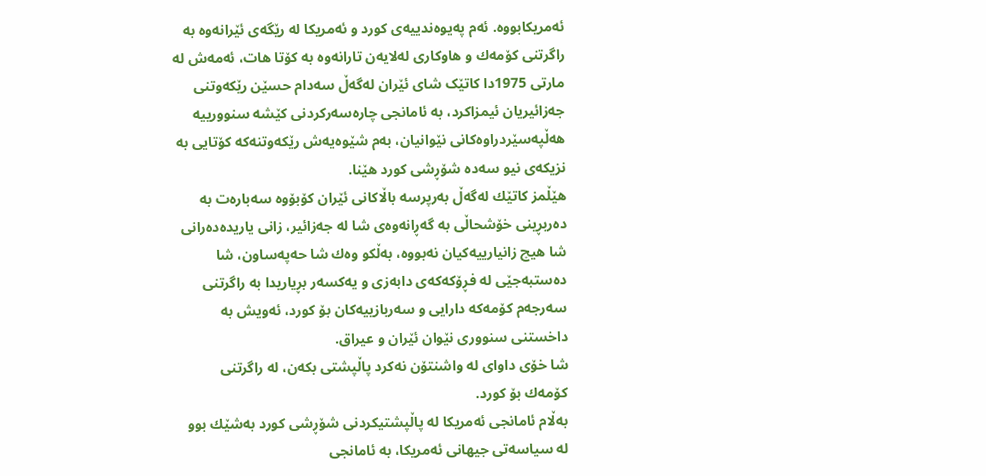ئه‌مریكابووه‌. ئه‌م په‌یوه‌ندییه‌ی‌ كورد و ئه‌مریكا له‌ رێگه‌ی‌ ئێرانه‌وه‌ به راگرتنی‌ كۆمه‌ك و هاوكاری‌ له‌لایه‌ن تارانەوە به‌ كۆتا هات، ئه‌مه‌ش له‌ مارتی‌ 1975دا کاتێک شای‌ ئێران له‌گه‌ڵ سه‌دام حسێن رێكه‌وتنی‌ جه‌زائیریان ئیمزاكرد، به ‌ئامانجی‌ چاره‌سه‌ركردنی‌ كێشه‌ سنوورییه‌ هه‌ڵپه‌سێردراوه‌كانی‌ نێوانیان، به‌م شێوه‌یه‌ش رێكه‌وتنه‌كه‌ كۆتایی‌ به‌ نزیكه‌ی‌ نیو سه‌ده‌ شۆڕشی كورد هێنا.
هێڵمز كاتێك له‌گه‌ڵ به‌رپرسه‌ باڵاكانی ئێران كۆبۆوه‌ سه‌باره‌ت به‌ ده‌ربڕینی‌ خۆشحاڵی‌ به ‌گه‌ڕانه‌وه‌ی‌ شا له ‌جه‌زائیر، زانی‌ یاریده‌ده‌رانی‌ شا هیچ زانیارییه‌كیان نه‌بووه‌، به‌ڵكو وه‌ك شا حه‌په‌ساون، شا ده‌ستبه‌جێی له ‌فڕۆكه‌كه‌ی‌ دابه‌زی‌ و یه‌كسه‌ر بڕیاریدا به‌ راگرتنی سه‌رجه‌م كۆمه‌كه‌ دارایی و سه‌ربازییه‌كان بۆ كورد، ئه‌ویش به‌ داخستنی‌ سنووری‌ نێوان ئێران و عیراق.
شا خۆی‌ داوای‌ له‌ واشنتۆن نه‌كرد پاڵپشتی‌ بكه‌ن، له ‌راگرتنی كۆمه‌ك ‌بۆ كورد.
به‌ڵام ئامانجی‌ ئه‌مریكا له ‌پاڵپشتیكردنی‌ شۆڕشی‌ كورد به‌شێك بوو له‌ سیاسه‌تی‌ جیهانی‌ ئه‌مریكا، به‌ ئامانجی‌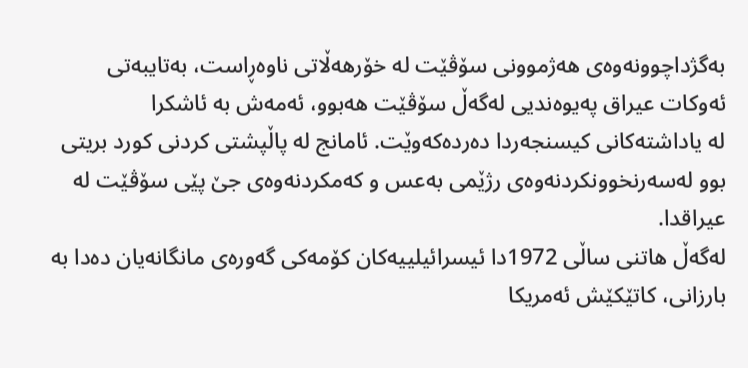به‌گژداچوونه‌وه‌ی‌ هه‌ژموونی‌ سۆڤێت له‌ خۆرهه‌ڵاتی ناوه‌ڕاست، به‌تایبه‌تی‌ ئه‌وكات عیراق په‌یوه‌ندیی له‌گه‌ڵ سۆڤێت هه‌بوو، ئه‌مه‌ش به ‌ئاشكرا له ‌یاداشته‌كانی‌ كیسنجه‌ردا ده‌رده‌كه‌وێت. ئامانج له‌ پاڵپشتی‌ كردنی‌ كورد بریتی بوو له‌سه‌رنخوونكردنه‌وه‌ی‌ رژێمی‌ به‌عس و كه‌مكردنه‌وه‌ی‌ جێ پێی سۆڤێت له‌ عیراقدا.
له‌گه‌ڵ هاتنی‌ ساڵی‌ 1972دا ئیسرائیلییه‌كان كۆمه‌كی‌ گه‌وره‌ی‌ مانگانه‌یان ده‌دا به‌ بارزانی‌، كاتێكێش ئه‌مریكا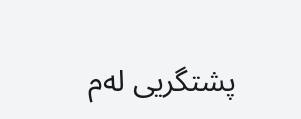پشتگریی‌ له‌م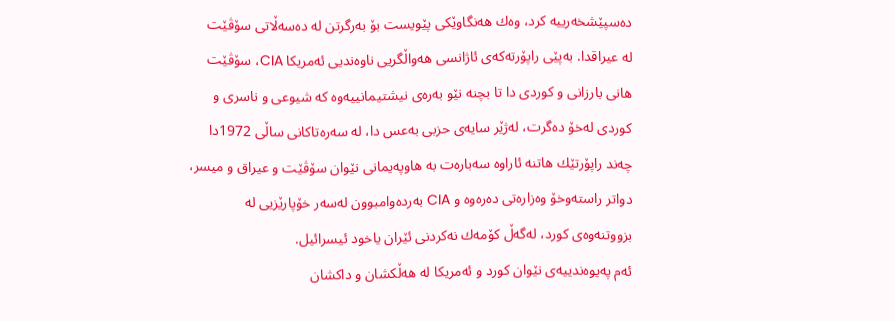ده‌سپێشخه‌رییه‌ كرد، وه‌ك هه‌نگاوێكی‌ پێویست بۆ به‌رگرتن له‌ ده‌سه‌ڵاتی‌ سۆڤێت له ‌عیراقدا. به‌پێی راپۆرته‌كه‌ی‌ ئاژانسی‌ هه‌واڵگریی‌ ناوه‌ندیی‌ ئه‌مریكا CIA، سۆڤێت هانی‌ بارزانی‌ و كوردی دا تا بچنه‌ نێو به‌ره‌ی‌ نیشتیمانییەوە كه‌ شیوعی‌ و ناسری‌ و كوردی له‌خۆ ده‌گرت، له‌ژێر سایه‌ی‌ حزبی‌ به‌عس دا، له ‌سه‌ره‌تاكانی‌ ساڵی‌ 1972دا چەند راپۆرتێك هاتنه‌ ئاراوه‌ سەبارەت بە هاوپه‌یمانی‌ نێوان سۆڤێت و عیراق و میسر، دواتر راسته‌وخۆ وه‌زاره‌تی‌ ده‌ره‌وه‌ و CIA به‌رده‌وامبوون له‌سه‌ر خۆپارێزیی له بزووتنەوەی كورد، له‌گه‌ڵ كۆمه‌ك نه‌كردنی‌ ئێران یاخود ئیسرائیل.
ئه‌م په‌یوه‌ندییه‌ی‌ نێوان كورد و ئه‌مریكا له ‌هه‌ڵكشان و داكشان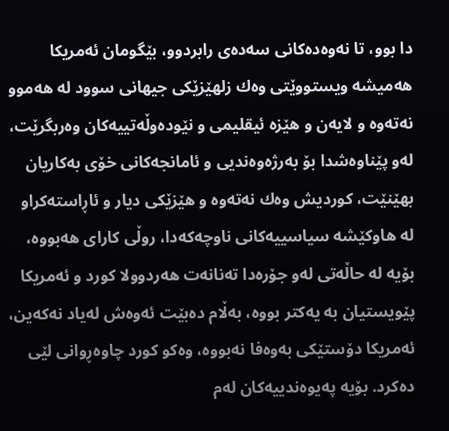دا بوو، تا نه‌وه‌ده‌كانی‌ سه‌ده‌ی‌ رابردوو، بێگومان ئه‌مریكا هه‌میشه‌ ویستووێتی‌ وه‌ك زلهێزێكی‌ جیهانی‌ سوود له ‌هه‌موو نه‌ته‌وه‌ و لایه‌ن و هێزه‌ ئیقلیمی‌ و نێوده‌وڵه‌تییه‌كان وه‌ربگرێت، لەو ‌پێناوه‌شدا بۆ به‌رژه‌وه‌ندیی‌ و ئامانجه‌كانی‌ خۆی به‌كاریان بهێنێت، كوردیش وه‌ك نه‌ته‌وه‌ و هێزێكی‌ دیار و ئاڕاسته‌كراو له‌ هاوكێشه‌ سیاسییه‌كانی‌ ناوچه‌كه‌دا، روڵی‌ كارای‌ هه‌بووه‌، بۆیه‌ له ‌حاڵه‌تی له‌و جۆره‌دا ته‌نانه‌ت هه‌ردوولا كورد و ئه‌مریكا پێویستیان به ‌یه‌كتر بووه‌، به‌ڵام ده‌بێت ئه‌وه‌ش له‌یاد نه‌كه‌ین، ئه‌مریكا دۆستێكی‌ به‌وه‌فا نه‌بووه‌، وه‌كو كورد چاوه‌ڕوانی لێی ده‌كرد. بۆیه‌ په‌یوه‌ندییه‌كان له‌م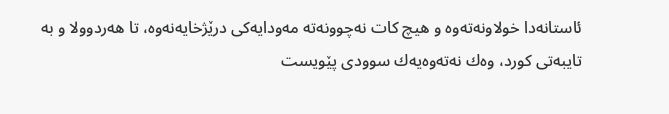ئاستانه‌دا خولاونه‌ته‌وه‌ و هیچ كات نه‌چوونه‌ته‌ مه‌ودایه‌كی‌ درێژخایه‌نه‌وه‌، تا هه‌ردوولا و به‌ تایبه‌تی كورد، وه‌ك نه‌ته‌وه‌یه‌ك سوودی‌ پێویست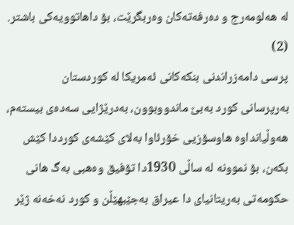له ‌هه‌لومه‌رج و ده‌رفه‌ته‌كان وه‌ربگرێت، بۆ داهاتوویه‌كی‌ باشتر.
(2)
پرسی‌ دامه‌زراندنی‌ بنكه‌كانی‌ ئه‌مریكا له‌ كوردستان
به‌رپرسانی‌ كورد به‌بێ ماندووبوون، به‌درێژایی سه‌ده‌ی‌ بیسته‌م، هه‌وڵیانداوه‌ هاوسۆزیی‌ خۆرئاوا به‌لای‌ كێشه‌ی‌ كورددا كێش بكه‌ن، بۆ نموونه‌ له‌ ساڵی‌ 1930دا تۆفیق وه‌هبی‌ به‌گ هانی‌ حكومه‌تی‌ به‌ریتانیای دا عیراق به‌جێبهێڵن و كورد نه‌خه‌نه‌ ژێر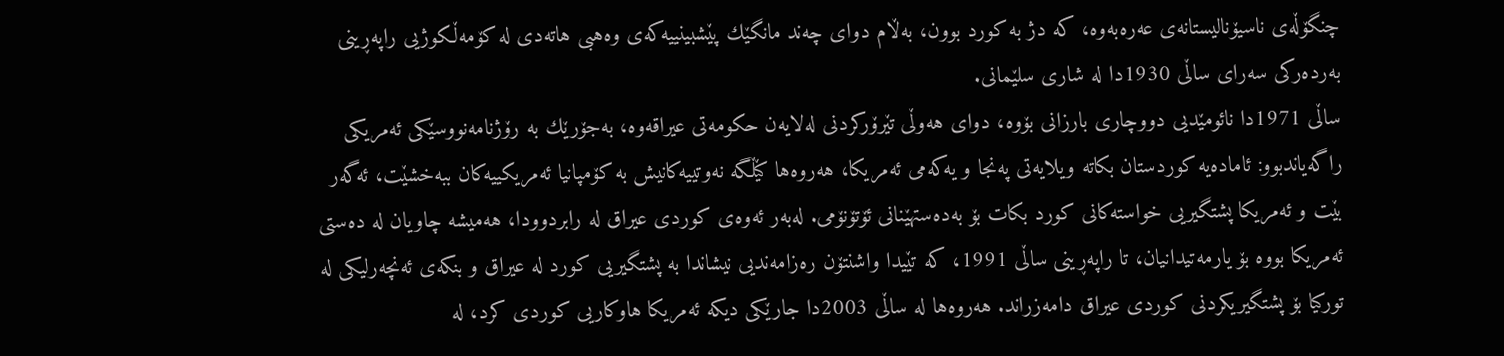چنگۆڵه‌ی‌ ناسیۆنالیستانه‌ی‌ عه‌ره‌به‌وه‌، كه‌ دژ به‌ كورد بوون، به‌ڵام دوای‌ چه‌ند مانگێك پێشبینییه‌كه‌ی‌ وه‌هبی‌ هاته‌دی له‌ كۆمه‌ڵكوژیی راپه‌ڕینی به‌رده‌ركی سه‌رای ساڵی 1930دا له ‌شاری‌ سلێمانی‌.
ساڵی‌ 1971دا نائومێدیی‌ دووچاری‌ بارزانی‌ بۆوه‌، دوای‌ هه‌وڵی‌ تێرۆركردنی‌ له‌لایه‌ن حكومه‌تی‌ عیراقه‌وه‌، به‌جۆرێك به‌ رۆژنامه‌نووسێكی‌ ئه‌مریكی‌ راگه‌یاندبوو: ئاماده‌یه‌ كوردستان بكاته‌ ویلایه‌تی‌ په‌نجا و یه‌كه‌می‌ ئه‌مریكا، هه‌روه‌ها كێڵگه‌ نه‌وتییه‌كانیش به‌ كۆمپانیا ئه‌مریكییه‌كان ببه‌خشێت، ئه‌گه‌ر بێت و ئه‌مریكا پشتگیریی‌ خواسته‌كانی‌ كورد بكات بۆ به‌ده‌ستهێنانی‌ ئۆتۆنۆمی‌. له‌به‌ر ئه‌وه‌ی‌ كوردی عیراق له‌ رابردوودا، هه‌میشه‌ چاویان له‌ ده‌ستی‌ ئه‌مریكا بووه‌ بۆ یارمه‌تیدانیان، تا راپه‌ڕینی‌ ساڵی‌ 1991، كه‌ تێیدا واشنتۆن ره‌زامه‌ندیی‌ نیشاندا به‌ پشتگیریی‌ كورد له‌ عیراق و بنكه‌ی‌ ئه‌نچه‌رلیكی‌ له‌ توركیا بۆ پشتگیریكردنی‌ كوردی‌ عیراق دامه‌زراند. هه‌روه‌ها له‌ ساڵی‌ 2003دا جارێكی‌ دیکە‌ ئه‌مریكا هاوكاریی‌ كوردی‌ كرد، له‌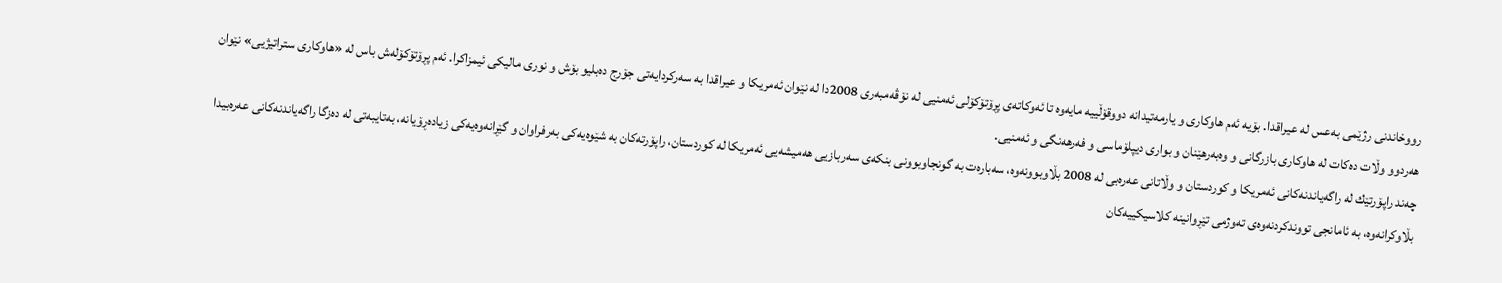رووخاندنی‌ رژێمی‌ به‌عس له ‌عیراقدا. بۆیه‌ ئه‌م هاوكاری‌ و یارمه‌تیدانه‌ دووقۆڵییه‌ مایه‌وه‌ تا ئه‌وكاته‌ی‌ پڕۆتۆكۆلی‌ ئه‌منیی له‌ نۆڤه‌مبه‌ری‌ 2008دا له‌ نێوان ئه‌مریكا و عیراقدا به ‌سه‌ركردایه‌تی‌ جۆرج ده‌بلیو بۆش و نوری‌ مالیكی‌ ئیمزاكرا. ئه‌م پڕۆتۆكۆله‌ش باس له ‌«هاوكاری‌ ستراتیژیی» نێوان هه‌ردوو وڵات ده‌كات له ‌هاوكاری‌ بازرگانی‌ و وه‌به‌رهێنان و بواری دیپلۆماسی‌ و فه‌رهه‌نگی‌ و ئه‌منیی.
چه‌ند راپۆرتێك له‌ راگه‌یاندنه‌كانی ئه‌مریكا و كوردستان و وڵاتانی عه‌ره‌بی له‌ 2008 بڵاوبوونه‌وه‌، سه‌باره‌ت به ‌گونجاوبوونی‌ بنكه‌ی‌ سه‌ربازیی هه‌میشه‌یی‌ ئه‌مریكا له‌ كوردستان، راپۆرته‌كان به ‌شێوه‌یه‌كی‌ به‌رفراوان و گێڕانه‌وه‌یه‌كی‌ زیاده‌ڕۆیانه‌، به‌تایبه‌تی له‌ ده‌زگا راگه‌یاندنه‌كانی‌ عه‌ره‌بیدا بڵاوكرانه‌وه‌، به‌ ئامانجی‌ تووندكردنه‌وه‌ی‌ ته‌وژمی‌ تێڕوانینه‌ كلاسیكییه‌كان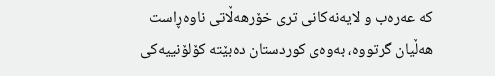كه‌ عه‌ره‌ب و لایه‌نه‌كانی‌ تری‌ خۆرهه‌ڵاتی‌ ناوه‌ڕاست هه‌ڵیان گرتووه‌، به‌وه‌ی‌ كوردستان ده‌بێته‌ كۆلۆنییه‌كی‌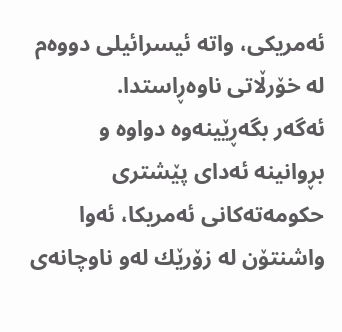ئه‌مریكی‌، واته‌ ئیسرائیلی‌ دووه‌م له‌ خۆرڵاتی‌ ناوه‌ڕاستدا.
ئه‌گه‌ر بگه‌ڕێینه‌وه‌ دواوه‌ و بڕوانینه‌ ئه‌دای‌ پێشتری حكومه‌ته‌كانی‌ ئه‌مریكا، ئه‌وا واشنتۆن له‌ زۆرێك له‌و ناوچانه‌ی‌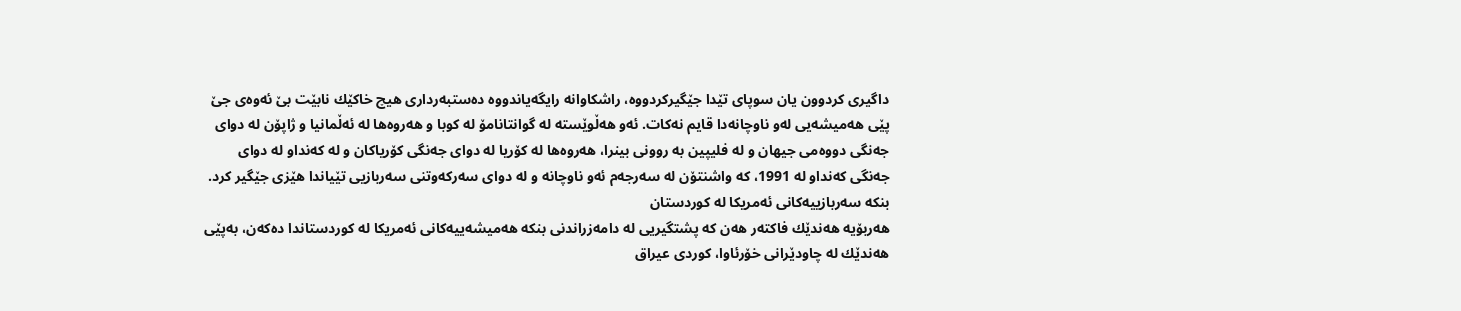داگیری كردوون یان سوپای تێدا جێگیركردووه‌، راشكاوانه‌ رایگه‌یاندووه‌ ده‌ستبه‌رداری‌ هیچ خاكێك نابێت بێ ئه‌وه‌ی‌ جێ پێی هه‌میشه‌یی له‌و ناوچانه‌دا قایم نه‌كات. ئه‌و هه‌ڵوێسته‌ له ‌گوانتانامۆ له‌ كوبا و هه‌روه‌ها له‌ ئه‌ڵمانیا و ژاپۆن له‌ دوای‌ جه‌نگی‌ دووه‌می‌ جیهان‌ و له‌ فلیپین به‌ روونی بینرا، هه‌روه‌ها له‌ كۆریا له‌ دوای‌ جه‌نگی‌ كۆریاکان و له‌ كه‌نداو له‌ دوای‌ جه‌نگی‌ كه‌نداو له‌ 1991، كه‌ واشنتۆن له‌ سه‌رجه‌م ئه‌و ناوچانه‌ و له‌ دوای‌ سه‌ركه‌وتنی‌ سه‌ربازیی تێیاندا هێزی جێگیر كرد.
بنكه‌ سه‌ربازییه‌كانی ئه‌مریكا له‌ كوردستان
هه‌ربۆیه‌ هه‌ندێك فاكته‌ر هه‌ن كه‌ پشتگیریی‌ له‌ دامه‌زراندنی‌ بنكه‌ هه‌میشه‌ییه‌كانی‌ ئه‌مریكا له ‌كوردستاندا ده‌كه‌ن، به‌پێی هه‌ندێك له‌ چاودێرانی‌ خۆرئاوا، كوردی‌ عیراق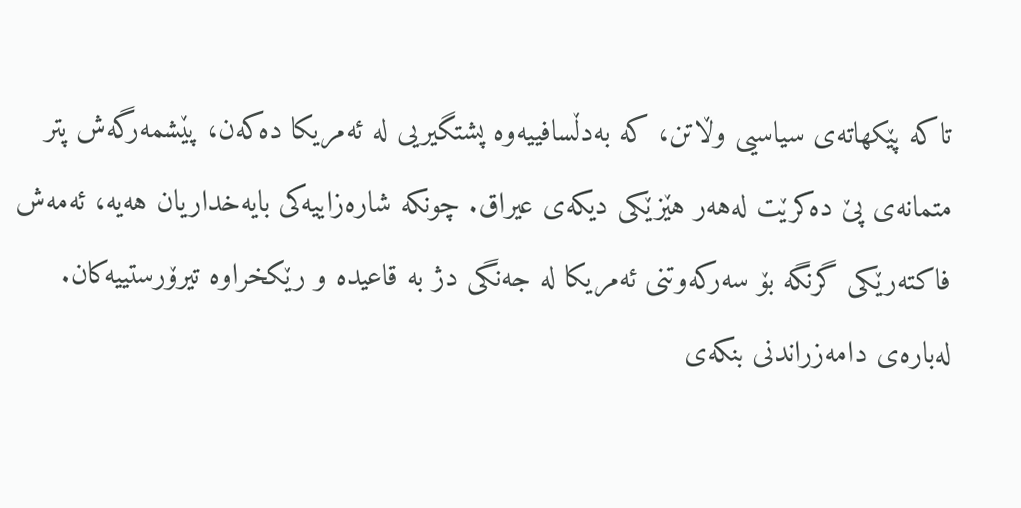تاکه‌ پێكهاته‌ی‌ سیاسیی وڵاتن، كه‌ به‌دڵسافییه‌وه‌ پشتگیریی‌ له‌ ئه‌مریكا ده‌كه‌ن، پێشمه‌رگه‌ش پتر متمانه‌ی‌ پێ ده‌كرێت له‌هه‌ر هێزێكی‌ دیكه‌ی‌ عیراق‌. چونكه‌ شاره‌زاییه‌كی‌ بایه‌خداریان هه‌یه‌، ئه‌مه‌ش فاكته‌رێكی‌ گرنگه‌ بۆ سه‌ركه‌وتنی‌ ئه‌مریكا له‌ جه‌نگی‌ دژ به‌ قاعیده‌ و رێكخراوه‌ تیرۆرستییه‌كان.
له‌باره‌ی‌ دامه‌زراندنی‌ بنكه‌ی‌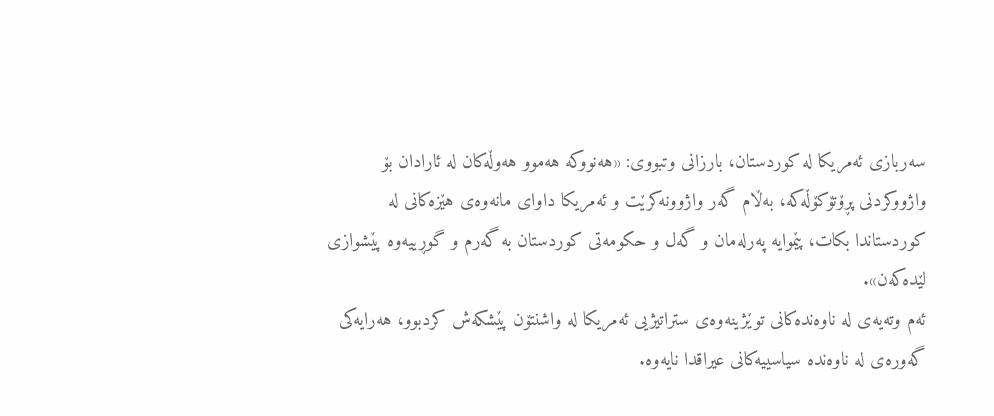سه‌ربازی‌ ئه‌مریكا له‌ كوردستان، بارزانی وتبووی‌: «هه‌نووكه‌ هه‌موو هه‌وڵه‌كان له‌ ئارادان بۆ واژووكردنی‌ پڕۆتۆكۆڵه‌كه‌، به‌ڵام گه‌ر واژوونه‌كرێت و ئه‌مریكا داوای مانه‌وه‌ی‌ هێزه‌كانی‌ له‌ كوردستاندا بكات، پێموایه‌ په‌رله‌مان و گه‌ل و حكومه‌تی‌ كوردستان به ‌گه‌رم و گوڕییه‌وه‌ پێشوازی‌ لێده‌كه‌ن».
ئه‌م وته‌یه‌ی له‌ ناوه‌نده‌كانی توێژینه‌وه‌ی ستراتیژیی‌ ئه‌مریكا له‌ واشنتۆن پێشكه‌ش كردبوو، هه‌رایه‌كی‌ گه‌وره‌ی‌ له‌ ناوه‌نده‌ سیاسییه‌كانی‌ عیراقدا نایه‌وه‌.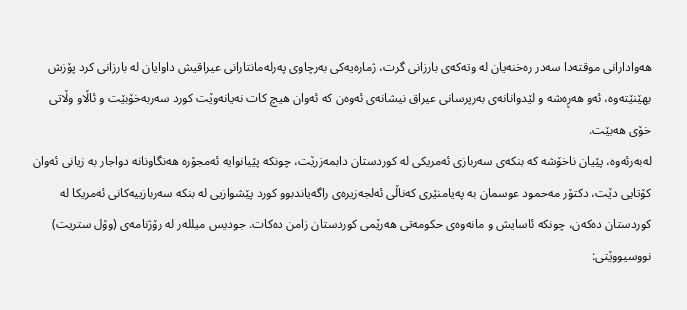هه‌وادارانی‌ موقته‌دا سه‌در ره‌خنه‌یان له‌ وته‌كه‌ی‌ بارزانی‌ گرت، ژماره‌یه‌كی‌ به‌رچاوی‌ په‌رله‌مانتارانی‌ عیراقیش داوایان له‌ بارزانی‌ كرد پۆزش بهێنێته‌وه‌، ئه‌و هه‌ڕه‌شه‌ و لێدوانانه‌ی‌ به‌رپرسانی عیراق نیشانه‌ی‌ ئه‌وه‌‌ن کە ئه‌وان هیچ كات نه‌یانه‌وێت كورد سه‌ربه‌خۆبێت و ئاڵاو وڵاتی‌ خۆی هه‌بێت.
له‌به‌رئه‌وه‌، پێیان ناخۆشه‌ كه‌ بنكه‌ی‌ سه‌ربازی‌ ئه‌مریكی‌ له‌ كوردستان دابمه‌زرێت، چونكه‌ پێیانوایه‌ ئه‌مجۆره‌ هه‌نگاونانه‌ دواجار به‌ زیانی‌ ئه‌وان كۆتایی دێت، دكتۆر مه‌حمود عوسمان به‌ په‌یامنێری‌ كه‌ناڵی‌ ئه‌لجه‌زیره‌ی‌ راگه‌یاندبوو كورد پێشوازیی‌ له ‌بنكه‌ سه‌ربازییه‌كانی‌ ئه‌مریكا له‌ كوردستان ده‌كه‌ن، چونكه‌ ئاسایش و مانه‌وه‌ی‌ حكومه‌تی‌ هه‌رێمی‌ كوردستان زامن ده‌كات. جودیس میلله‌ر له‌ رۆژنامه‌ی‌ (وۆل ستریت) نووسیووێتی‌: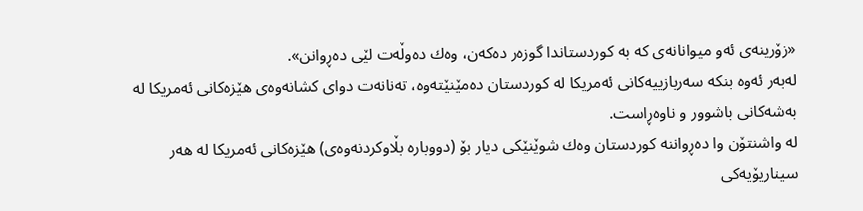«زۆرینه‌ی‌ ئه‌و میوانانه‌ی‌ كه‌ به ‌كوردستاندا گوزه‌ر ده‌كه‌ن، وه‌ك ده‌وڵه‌ت لێی ده‌ڕوانن».
له‌به‌ر ئه‌وه‌ بنكه‌ سه‌ربازییه‌كانی‌ ئه‌مریكا له ‌كوردستان ده‌مێنێته‌وه‌، ته‌نانه‌ت دوای‌ كشانه‌وه‌ی‌ هێزه‌كانی‌ ئه‌مریكا له‌ به‌شه‌كانی‌ باشوور و ناوه‌ڕاست.
له ‌واشنتۆن وا ده‌ڕواننه‌ كوردستان وه‌ك شوێنێكی‌ دیار بۆ (دووباره‌ بڵاوكردنه‌وه‌ی‌) هێزه‌كانی‌ ئه‌مریكا له ‌هه‌ر سیناریۆیه‌كی‌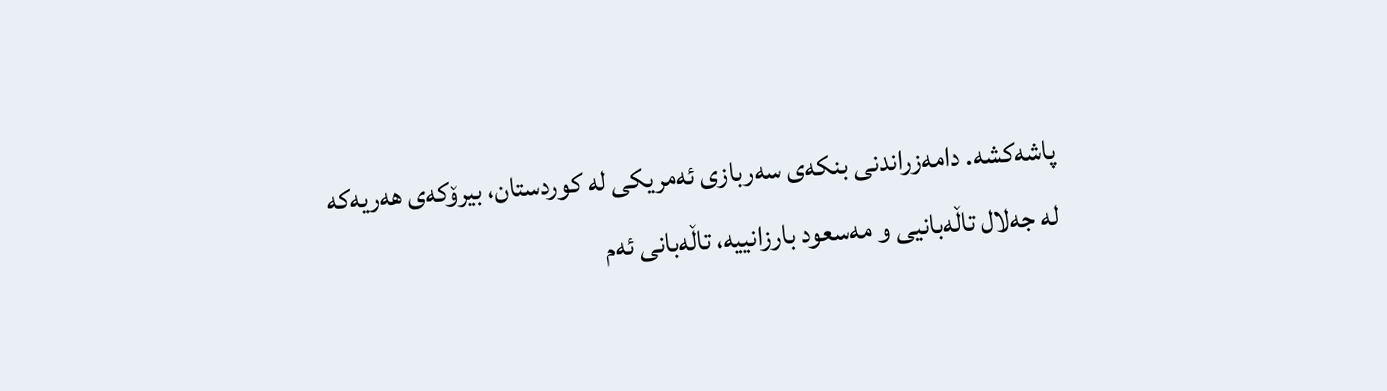پاشه‌كشه‌. دامه‌زراندنی‌ بنكه‌ی‌ سه‌ربازی‌ ئه‌مریكی‌ له‌ كوردستان، بیرۆكه‌ی‌ هه‌ریه‌كه‌ له‌ جه‌لال تاڵه‌بانیی و مه‌سعود بارزانییه‌، تاڵه‌بانی‌ ئه‌م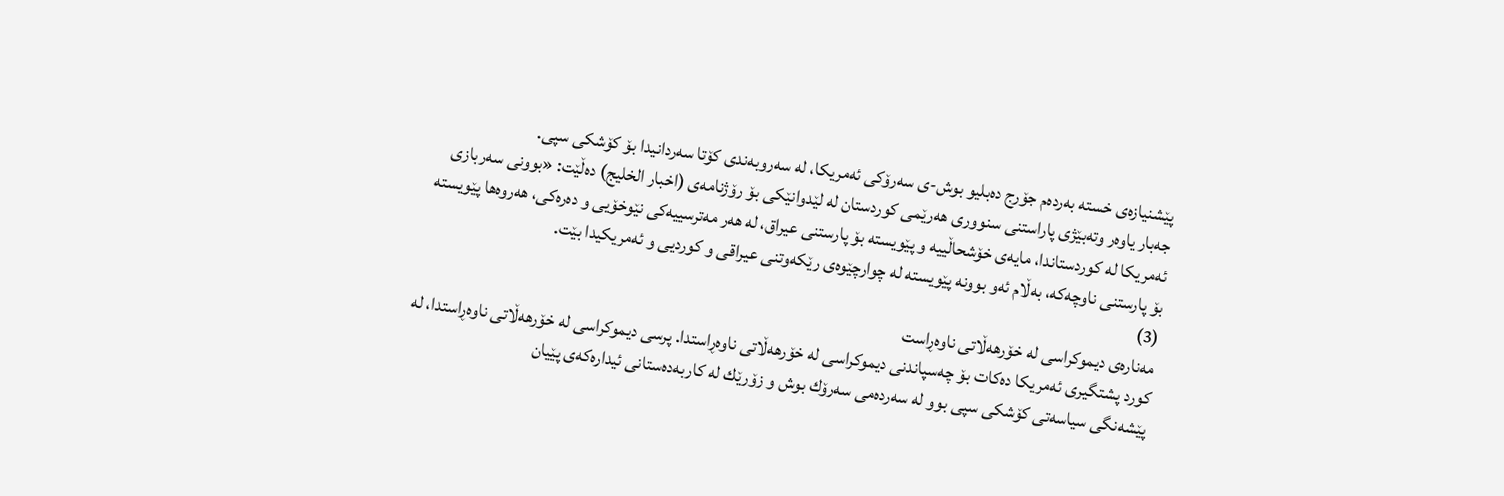پێشنیازه‌ی‌ خسته‌ به‌رده‌م جۆرج دەبلیو بوش-ی سه‌رۆكی‌ ئه‌مریكا، له ‌سه‌روبه‌ندی‌ كۆتا سه‌ردانیدا بۆ كۆشكی‌ سپی.
جه‌بار یاوه‌ر وته‌بێژی‌ پاراستنی‌ سنووری‌ هه‌رێمی‌ كوردستان له‌ لێدوانێكی بۆ رۆژنامه‌ی‌ (اخبار الخلیج) ده‌ڵێت: «بوونی‌ سه‌ربازی‌ ئه‌مریكا‌ له‌ كوردستاندا، مایه‌ی‌ خۆشحاڵییه‌ و پێویسته‌ بۆ پارستنی‌ عیراق، له ‌هه‌ر مه‌ترسییه‌كی‌ نێوخۆیی و ده‌ره‌كی‌، هه‌روه‌ها پێویسته‌ بۆ پارستنی‌ ناوچه‌كه‌، به‌ڵام ئه‌و بوونه‌ پێویسته‌ له‌ چوارچێوه‌ی‌ رێكه‌وتنی‌ عیراقی‌ و كوردیی و ئه‌مریكیدا بێت.
(3)
مه‌ناره‌ی‌ دیموكراسی له‌ خۆرهه‌ڵاتی‌ ناوه‌ڕاست
كورد پشتگیری‌ ئه‌مریكا ده‌كات بۆ چه‌سپاندنی‌ دیموكراسی له‌ خۆرهه‌ڵاتی‌ ناوه‌ڕاستدا. پرسی‌ دیموكراسی‌ له‌ خۆرهه‌ڵاتی‌ ناوه‌ڕاستدا، له‌ پێشه‌نگی‌ سیاسه‌تی‌ كۆشكی‌ سپی بوو له‌ سه‌رده‌می‌ سه‌رۆك بوش و زۆرێك له‌ كاربه‌ده‌ستانی‌ ئیداره‌كه‌ی‌ پێیان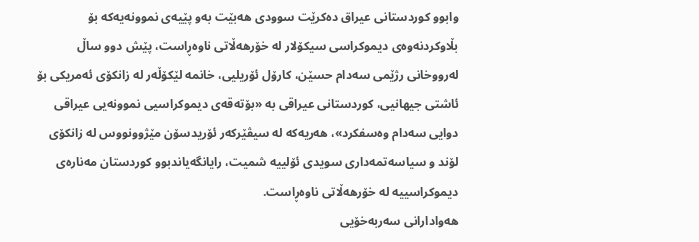وابوو كوردستانی‌ عیراق ده‌كرێت سوودی‌ هه‌بێت به‌و پێیه‌ی‌ نموونه‌یه‌كه‌ بۆ بڵاوكردنه‌وه‌ی‌ دیموكراسی‌ سیكۆلار له‌ خۆرهه‌ڵاتی‌ ناوه‌ڕاست، پێش دوو ساڵ له‌رووخانی رژێمی‌ سه‌دام حسێن، كارۆل ئۆریلیی، خانمه‌ لێكۆڵه‌ر له‌ زانكۆی‌ ئه‌مریكی‌ بۆ ئاشتی‌ جیهانیی، كوردستانی‌ عیراقی به‌ «بۆته‌قه‌ی‌ دیموكراسیی نموونه‌یی عیراقی‌ دوایی سه‌دام وه‌سفكرد»، هه‌ریه‌كه‌ له‌ سیڤێركه‌ر ئۆریدسۆن مێژوونووس له ‌زانكۆی‌ لۆند و سیاسه‌تمه‌داری سویدی ئۆلییه‌ شمیت، رایانگه‌یاندبوو كوردستان مه‌ناره‌ی‌ دیموكراسییه‌ له‌ خۆرهه‌ڵاتی‌ ناوه‌ڕاست.
هه‌وادارانی‌ سه‌ربه‌خۆیی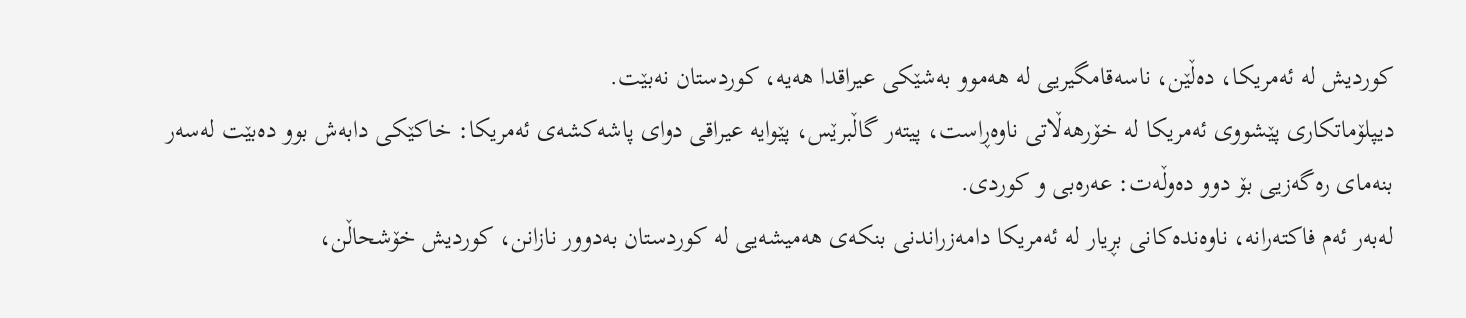كوردیش له‌ ئه‌مریكا، ده‌ڵێن، ناسه‌قامگیریی‌ له‌ هه‌موو به‌شێكی‌ عیراقدا هه‌یه،‌ كوردستان نه‌بێت.
دیپلۆماتكاری‌ پێشووی‌ ئه‌مریكا له‌ خۆرهه‌ڵاتی‌ ناوه‌ڕاست، پیته‌ر گاڵبرێس، پێوایه‌ عیراقی‌ دوای‌ پاشه‌كشه‌ی‌ ئه‌مریكا: خاكێكی‌ دابه‌ش بوو ده‌بێت له‌سه‌ر بنه‌مای‌ ره‌گه‌زیی بۆ دوو ده‌وڵه‌ت: عه‌ره‌بی و كوردی.
له‌به‌ر ئه‌م فاكته‌رانه‌، ناوه‌نده‌كانی بڕیار له‌ ئه‌مریكا دامه‌زراندنی‌ بنكه‌ی‌ هه‌میشه‌یی له‌ كوردستان به‌دوور نازانن، كوردیش خۆشحاڵن،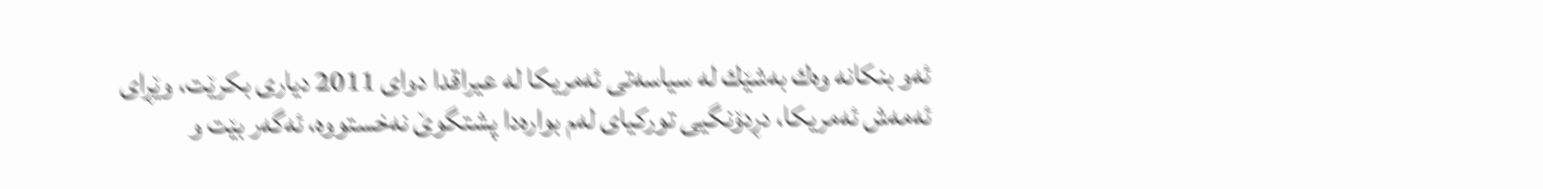ئه‌و بنكانه‌ وه‌ك به‌شێك له‌ سیاسه‌تی‌ ئه‌مریكا له ‌عیراقدا دوای 2011 دیاری بكرێت، وێڕای‌ ئه‌مه‌ش ئه‌مریكا، دڕدۆنگیی توركیای‌ له‌م بواره‌دا پشتگوێ نه‌خستووه‌، ئەگه‌ر بێت و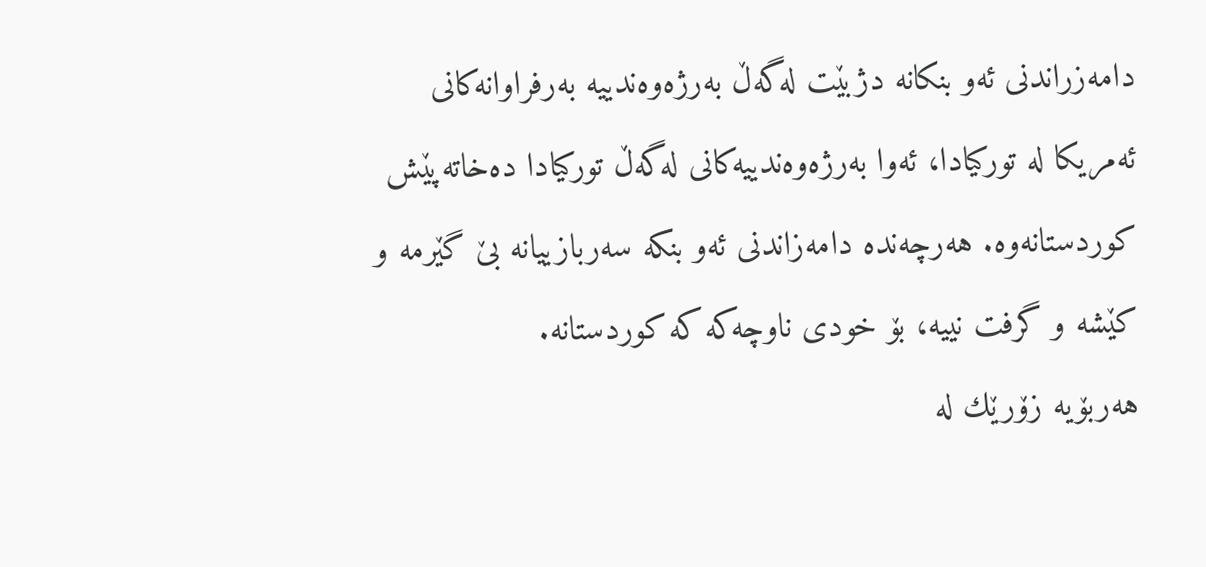دامه‌زراندنی‌ ئه‌و بنكانه‌ دژبێت له‌گه‌ڵ به‌رژه‌وه‌ندییه‌ به‌رفراوانه‌كانی‌ ئه‌مریكا له ‌توركیادا، ئه‌وا به‌رژه‌وه‌ندییه‌كانی‌ له‌گه‌ڵ توركیادا ده‌خاته‌پێش كوردستانه‌وه‌. هه‌رچه‌نده‌ دامه‌زاندنی‌ ئه‌و بنكه‌ سه‌ربازییانه‌ بێ گێرمه ‌و كێشه‌ و گرفت نییه‌، بۆ خودی‌ ناوچه‌كه‌ كه‌ كوردستانه‌.
هه‌ربۆیه‌ زۆرێك له‌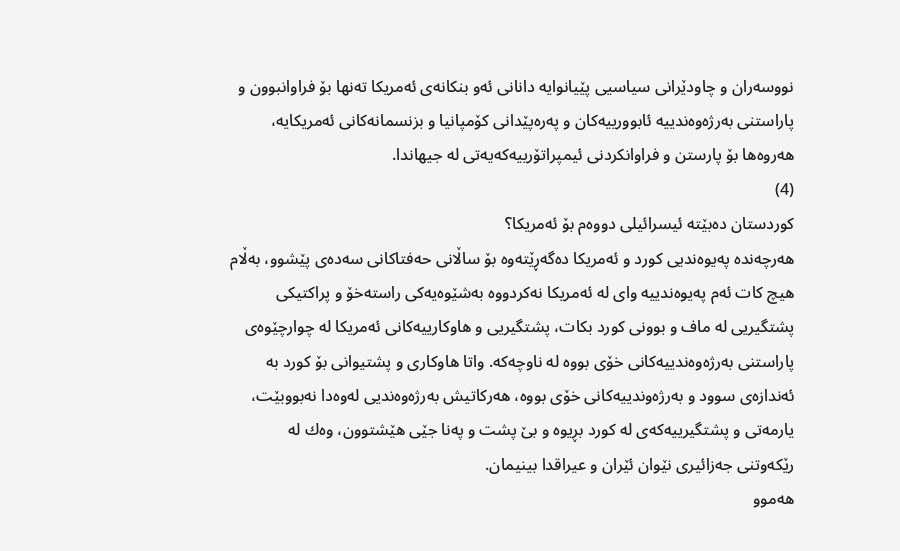نووسه‌ران و چاودێرانی‌ سیاسیی پێیانوایه‌ دانانی‌ ئه‌و بنكانه‌ی‌ ئه‌مریكا ته‌نها بۆ فراوانبوون و پاراستنی‌ به‌رژه‌وه‌ندییه‌ ئابوورییەکان‌ و په‌ره‌پێدانی‌ كۆمپانیا و بزنسمانه‌كانی‌ ئه‌مریكایه‌، هه‌روه‌ها بۆ پارستن و فراوانكردنی‌ ئیمپراتۆرییه‌كه‌یه‌تی‌ له‌ جیهاندا.
(4)
كوردستان ده‌بێته‌ ئیسرائیلی‌ دووه‌م بۆ ئه‌مریكا؟
هه‌رچه‌نده‌ په‌یوه‌ندیی‌ كورد و ئه‌مریكا ده‌گه‌ڕێته‌وه‌ بۆ ساڵانی حه‌فتاكانی‌ سه‌ده‌ی‌ پێشوو، بەڵام هیچ كات ئه‌م په‌یوه‌ندییه‌ وای‌ له‌ ئه‌مریكا نه‌كردووه‌ به‌شێوه‌یه‌كی‌ راسته‌خۆ و پراكتیكی‌ پشتگیریی‌ له ‌ماف و بوونی‌ كورد بكات، پشتگیریی و هاوكارییه‌كانی‌ ئه‌مریكا له‌ چوارچێوه‌ی‌ پاراستنی‌ به‌رژه‌وه‌ندییه‌كانی‌ خۆی بووه‌ له ‌ناوچه‌كه‌. واتا هاوكاری‌ و پشتیوانی‌ بۆ كورد به‌ ئه‌ندازه‌ی سوود و به‌رژه‌وندییه‌كانی‌ خۆی‌ بووه‌، هه‌ركاتیش به‌رژه‌وه‌ندیی‌ له‌وه‌دا نه‌بووبێت، یارمه‌تی‌ و پشتگیرییه‌كه‌ی‌ له‌ كورد بڕیوه‌ و بێ پشت و په‌نا جێی هێشتوون، وه‌ك له‌ رێكه‌وتنی‌ جه‌زائیری‌ نێوان ئێران و عیراقدا بینیمان.
هه‌موو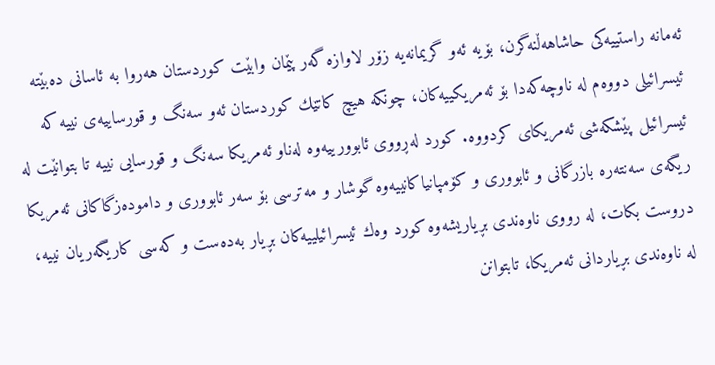ئه‌مانه‌ راستییه‌كی‌ حاشاهه‌ڵنه‌گرن، بۆیه‌ ئه‌و گریمانه‌یه‌ زۆر لاوازه‌ گه‌ر پێمان وابێت كوردستان هه‌روا به‌ ئاسانی‌ ده‌بێته‌ ئیسرائیلی‌ دووه‌م له‌ ناوچه‌كه‌دا بۆ ئه‌مریكییه‌كان، چونكه‌ هیچ كاتێك كوردستان ئه‌و سه‌نگ و قورساییه‌ی نییه‌ كه‌ ئیسرائیل پێشكه‌شی‌ ئه‌مریكای‌ كردووه‌. كورد له‌ڕووی‌ ئابوورییه‌وه‌ له‌ناو ئه‌مریكا سه‌نگ و قورسایی نییه‌ تا بتوانێت له‌ ریگه‌ی‌ سه‌نته‌ره‌ بازرگانی‌ و ئابووری‌ و كۆمپانیاكانییه‌وه‌ گوشار و مه‌ترسی‌ بۆ سه‌ر ئابووری‌ و داموده‌زگاكانی‌ ئه‌مریكا دروست بكات، له‌ رووی‌ ناوه‌ندی‌ بڕیاریشه‌وه‌ كورد وه‌ك ئیسرائیلییه‌كان بڕیار به‌ده‌ست و كه‌سی كاریگه‌ریان نییه‌، له‌ ناوه‌ندی‌ بڕیاردانی‌ ئه‌مریكا، تابتوانن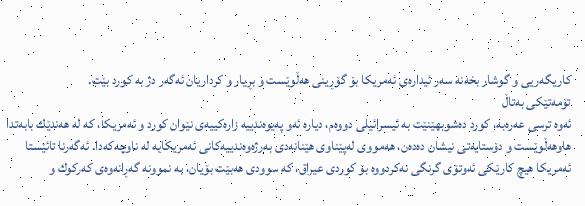كاریگه‌ریی و گوشار بخه‌نه‌ سه‌ر ئیداره‌ی‌ ئه‌مریكا بۆ گۆڕینی‌ هه‌ڵوێست و بڕیار و كرداریان ئه‌گه‌ر دژ به‌ كورد بێت.
تۆمه‌تێكی به‌تاڵ
ئه‌وه‌ ترسی‌ عه‌ره‌به‌، كورد ده‌شوبهێنێت به‌ ئیسرائیلی دووه‌م، دیاره‌ ئه‌و په‌یوه‌ندییه‌ زاره‌كییه‌ی‌ نێوان كورد و ئه‌مریكا، كه‌ له‌ هه‌ندێك بابه‌تدا هاوهه‌ڵوێست و دۆستایه‌تی‌ نیشان ده‌ده‌ن، هه‌مووی‌ له‌پێناوی هێنانه‌دی‌ به‌رژه‌وه‌ندییه‌كانی‌ ئه‌مریكایه‌ له‌ ناوچه‌كه‌دا. ئه‌گه‌رنا تائێستا ئه‌مریكا هیچ كارێكی‌ ئه‌وتۆی‌ گرنگی‌ نه‌كردووه‌ بۆ كوردی عیراق، كه‌ سوودی هه‌بێت بۆیان، به ‌نموونه‌ گه‌ڕانه‌وه‌ی‌ كه‌ركوك و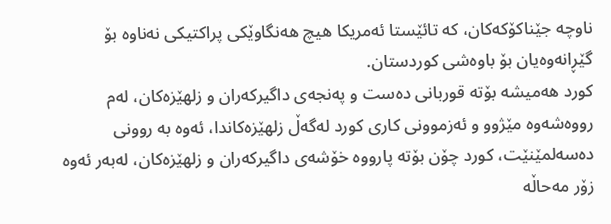ناوچه‌ جێناكۆكه‌كان، كه‌ تائێستا ئه‌مریكا هیچ هه‌نگاوێكی‌ پراكتیكی‌ نه‌ناوه‌ بۆ گێڕانه‌وه‌یان بۆ باوه‌شی‌ كوردستان.
كورد هه‌میشه‌ بۆته‌ قوربانی‌ ده‌ست و په‌نجه‌ی‌ داگیركه‌ران و زلهێزه‌كان، له‌م رووه‌شه‌وه‌ مێژوو و ئه‌زموونی‌ كاری‌ كورد له‌گه‌ڵ زلهێزه‌كاندا، ئه‌وه‌ به‌ روونی‌ ده‌سه‌لمێنێت، كورد چۆن بۆته‌ پارووە خۆشه‌ی‌ داگیركه‌ران و زلهێزه‌كان، له‌به‌ر ئه‌وه‌ زۆر مه‌حاڵه‌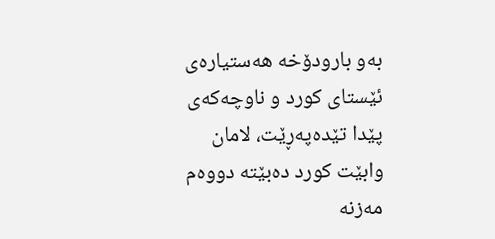به‌و بارودۆخه‌ هه‌ستیاره‌ی‌ ئێستای‌ كورد و ناوچه‌كه‌ی پێدا تێده‌په‌ڕێت، لامان وابێت كورد ده‌بێته‌ دووه‌م مه‌زنه‌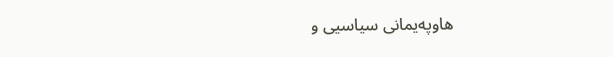هاوپه‌یمانی‌ سیاسیی و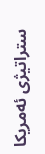ستراتیژی‌ ئه‌مریكا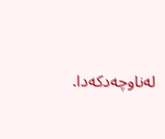له‌ناوچه‌دكه‌دا.